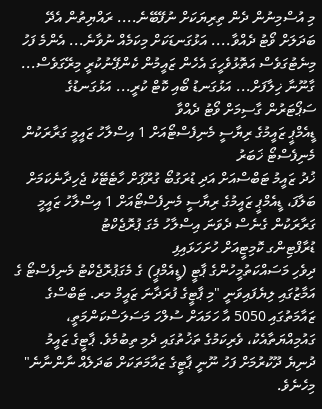މި އުސްމިނުން ދެން ތިރިޔަކަށް ނުފޭބޭނެ.... ރައްޔިތުން އެދޭ ބަދަލަށް ވޯޓު ދެއްވާ.... އަޅުގަނޑަކަށް މިކަމެއް ނުވާނެ... އެންމެ ފަހު މިނެޓުގަވެސް އަތޮޅުވެހީގަ އެހެން ޒައީމުން ކެންޕޭނުކުރީ މިރޭގަވެސް... ގާނޫނާ ޚިލާފަށް... އަޅުގަނޑު ބޯއި ކޮޓް ކުރީ... އަޅުގަނޑުގެ ސަޕޯޓަރުން ގާސިމަށް ވޯޓު ދެއްވާ
ޑީއެމްޕީ ޒައީމުގެ ރިޔާސީ މެނިފެސްޓޯއަށް 1 އިސްލާހު ޒައީމީ ގަރާރަކުން
މެނިފެސްޓޯ ޚަބަރު
ޚުދު ޒައީމު ޓަބްސްއަށް އަދި ޑުރަގުބޯ ގުރޫޕަށް ހާޓެޓޭކު ޖެހިދާނެކަމަށް ބަލާފަ، ޑީއެމްޕީ ޒައީމުގެ ރިޔާސީ މެނިފެސްޓޯއަށް 1 އިސްލާހު ޒައީމީ  ގަރާރަކުން ގެނެސް ދެވަނަ އިސްލާހު މެގަ ޕުރޮޖެކްޓު
ޑުރާފްޓިންގ ކޮމިޓީއަށް ހުށަހަޅައިފި
ދިވެހި މަސައްކަތުމީހުންގެ ޕާޓީ (ޑީއެމްޕީ) ގެ މެގަޕުރޮޖެކްޓު މެނިފެސްޓޯ ގެ އަމާޒުގައި ލިޔެފައިވަނީ "މި ޕާޓީގެ ފުރަދާނަ ޒައީމް މރ. ޓަބްސްގެ ޒައާމަތުގައި 5050 އާ ހަމައަށް ސުލްހަ މަސަލަސްކަންމަތީ، ގައުމިއްޔަތާއެކު، ވެރިކަމުގެ ތަޚުތުގައި ދެމި ތިބުމެވެ. ޕާޓީގެ ޒައީމު ދުނިޔެ ދޫކުރުމަށް ފަހު ނޫނީ ޕާޓީގެ ޒައާމަތަކަށް ބަދަލެއް ނާންނާނެ" މިހެނެވެ.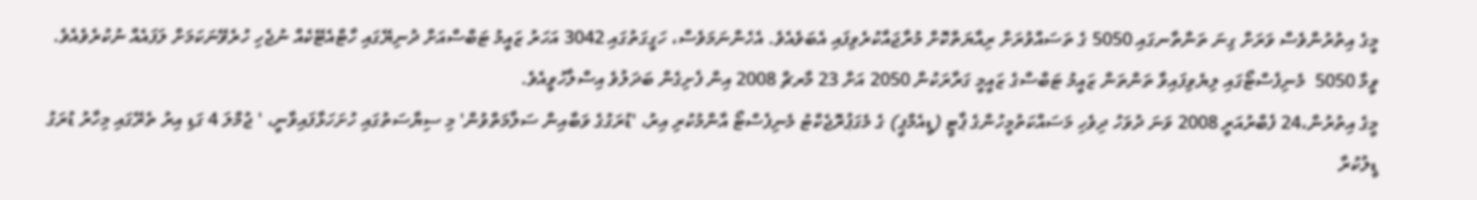މީގެ އިތުރުންވެސް ވަރަށް ގިނަ ތަންތާނގައި 5050 ގެ ތަސައްވުރަށް ރިއާޔަތްކޮށް މުރާޖައާކުރެވިފައި އެބަވެއެވެ. އެހެންނަމަވެސް، ހަގީގަތުގައި 3042 އަހަރު ޒައީމު ޓަބްސްއަށް ދުނިޔޭގައި ހާޓްއެޓޭކެއް ނުޖެހި ހުރެވޭނަކަމަށް ލަފައެއް ނުކުރެވެއެވެ. ވީމާ 5050  މެނިފެސްޓޯގައި ލިޔެވިފައިވާ ތަންތަން ޒައީމު ޓަބްސްގެ ޒައީމީ ގަރާރަކުން 2050 އަށް 23 މާރޗް 2008 އިން ފެށިގެން ބަދަލުވެ އިސްލާހުވީއެވެ.
މީގެ އިތުރުން،24 ފެބްރުއަރީ 2008 ވަނަ ދުވަހު ދިވެހި މަސައްކަތުމީހުންގެ ޕާޓީ (ޑީއެމްޕީ) ގެ މެގަޕުރޮޖެކްޓު މެނިފެސްޓޯ އާންމުކުރި އިރު، 'ޑުރަގުގެ ވަބާއިން ސަލާމަތްވުން' މި ސިޔާސަތުގައި ހުށަހަޅާފައިވާނީ، ' ޖުމްލަ 4 ގަޑި އިރު ތެރޭގައި މިހާރު ޑުރަގު ޑީލުކުރާ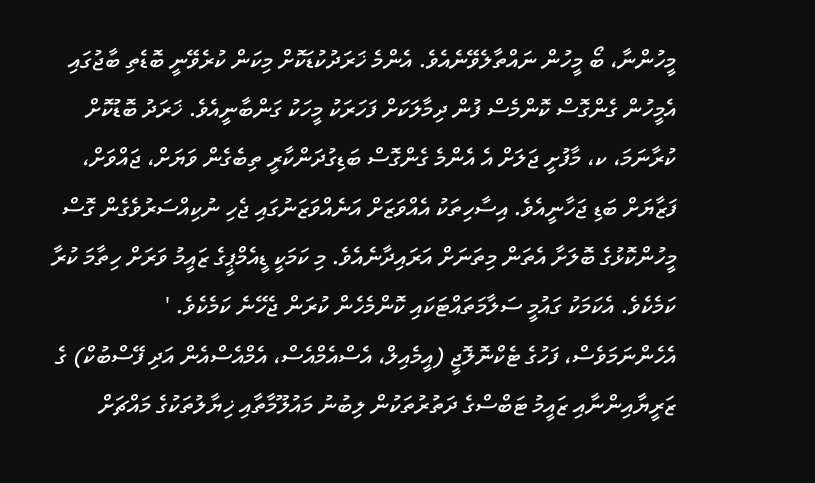މީހުންނާ، ބޯ މީހުން ނައްތާލެވޭނެއެވެ. އެންމެ ޚަރަދުކުޑަކޮށް މިކަން ކުރެވޭނީ ބޮޑެތި ބާޖުގައި އެމީހުން ގެންގޮސް ކޮންމެސް ފުން ދިމާލަކަށް ފަހަރަކު މީހަކު ގަންބާނީއެވެ. ޚަރަދު ބޮޑުކޮށް ކުރާނަމަ، ކ، މާފުށީ ޖަލަށް އެ އެންމެ ގެންގޮސް ބަޑިގުދަންކާރީ ތިބެގެން ވަޔަށް، ޖައްވަށް، ފަޒާޔަށް ބަޑި ޖަހާނީއެވެ. އިސާހިތަކު އެއްވަޒަށް އަނެއްވަޒަނުގައި ޖެހި ނުކިއްސަރުވެގެން ގޮސް މީހުންކޮޅުގެ ބޮލަށާ އެތަން މިތަނަށް އަރައިދާނެއެވެ. މި ކަމަކީ ޑީއެމްޕީގެ ޒައީމު ވަރަށް ހިތާމަ ކުރާ ކަމެކެވެ. އެކަމަކު ގައުމީ ސަލާމަތައްޓަކައި ކޮންމެހެން ކުރަން ޖެހޭނެ ކަމެކެވެ. ' އެހެންނަމަވެސް، ފަހުގެ ޓެކްނޮލޮޖީ (އީމެއިލް، އެސްއެމްއެސް، އެމްއެސްއެން އަދި ފޭސްބުކް) ގެ ޒަރީޔާއިންނާއި ޒައީމު ޓަބްސްގެ ދަތުރުތަކުން ލިބުނު މައުލޫމާތާއި ޚިޔާލުތަކުގެ މައްޗަށް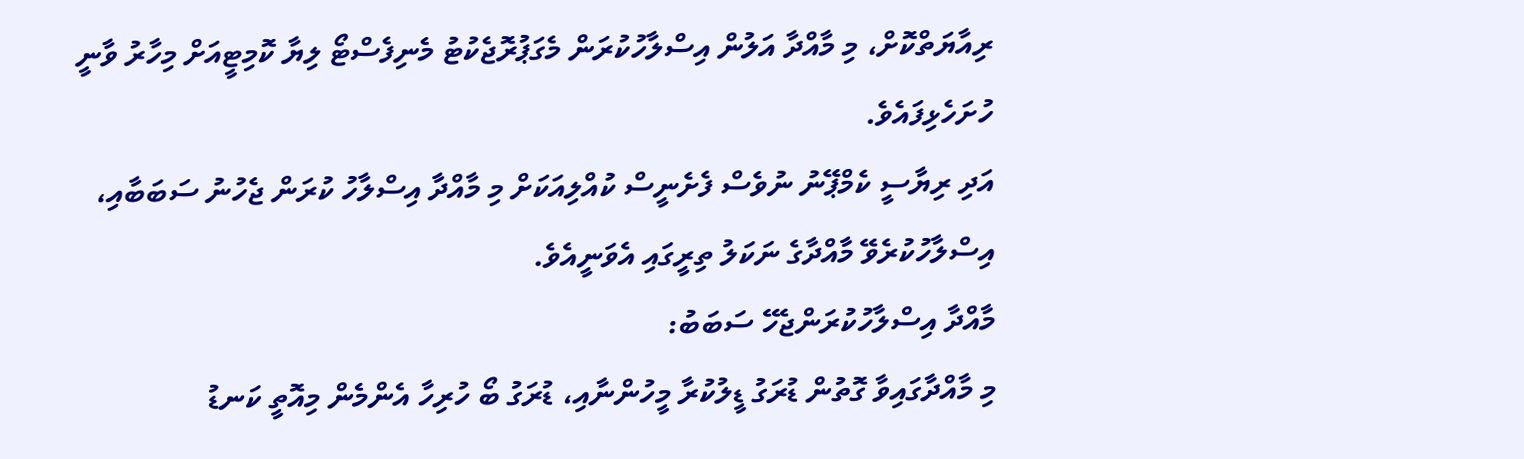ރިއާޔަތްކޮށް، މި މާއްދާ އަލުން އިސްލާހުކުރަން މެގަޕުރޮޖެކުޓު މެނިފެސްޓޯ ލިޔާ ކޮމިޓީއަށް މިހާރު ވާނީ ހުށަހެޅިފައެވެ.
އަދި ރިޔާސީ ކެމްޕޭނު ނުވެސް ފެށެނީސް ކުއްލިއަކަށް މި މާއްދާ އިސްލާހު ކުރަން ޖެހުނު ސަބަބާއި، އިސްލާހުކުރެވޭ މާއްދާގެ ނަކަލު ތިރީގައި އެވަނީއެވެ.
މާއްދާ އިސްލާހުކުރަންޖެހޭ ސަބަބު:
މި މާއްދާގައިވާ ގޮތުން ޑުރަގު ޑީލުކުރާ މީހުންނާއި، ޑުރަގު ބޯ ހުރިހާ އެންމެން މިއޮތީ ކަނޑު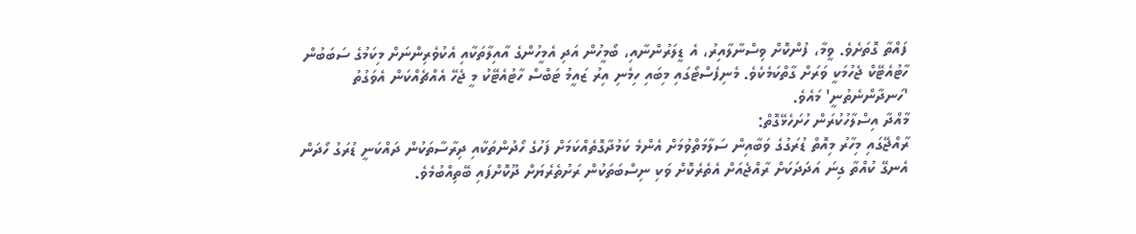ފައްތާ ގޮތަށެވެ. ވީމާ، ފުންކޮށް ވިސްނާލާއިރު، އެ ޑީލަރުންނާއި، ބޯމީހުން އަދި އެމީހުންގެ އާއިލާތަކާއި އެކުވެރިންނަށް މިކަމުގެ ސަބަބުން ހާޓުއެޓޭކް ޖެހުމަކީ ވަރަށް ގާތްކަމެކެވެ. މެނިފެސްޓޯގައި މިބައި ހިމެނި އިރު ޒައީމު ޓަބްސް ހާޓުއެޓޭކު މީ ޖެހޭ އެއްޗެއްކަން އެވަގުތު  'ހަނދާންނެތުނީ' މައެވެ.
މާއްދާ އިސްލާހުކުރަން ހުށަހެޅޭގޮތް:
ރާއްޖޭގައި މިހާރު މިއޮތް ޑުރަގުގެ ވަބާއިން ސަލާމަތްވުމަށް އެންމެ ކަމުދާގޮތެއްކަމަށް ފަހުގެ ހޯދުންތަކާއި ދިރާސާތަކުން ދައްކަނީ ޑުރަގު ހޯދަން އެނގޭ ކުއްތާ ގިނަ އަދަދަކަށް ރާއްޖެއަށް އެތެރެކޮށް ވަކި ނިސްބަތަކުން ރަށުތެރެޔަށް ދޫކޮށްފައި ބޭތިއްބުމެވެ.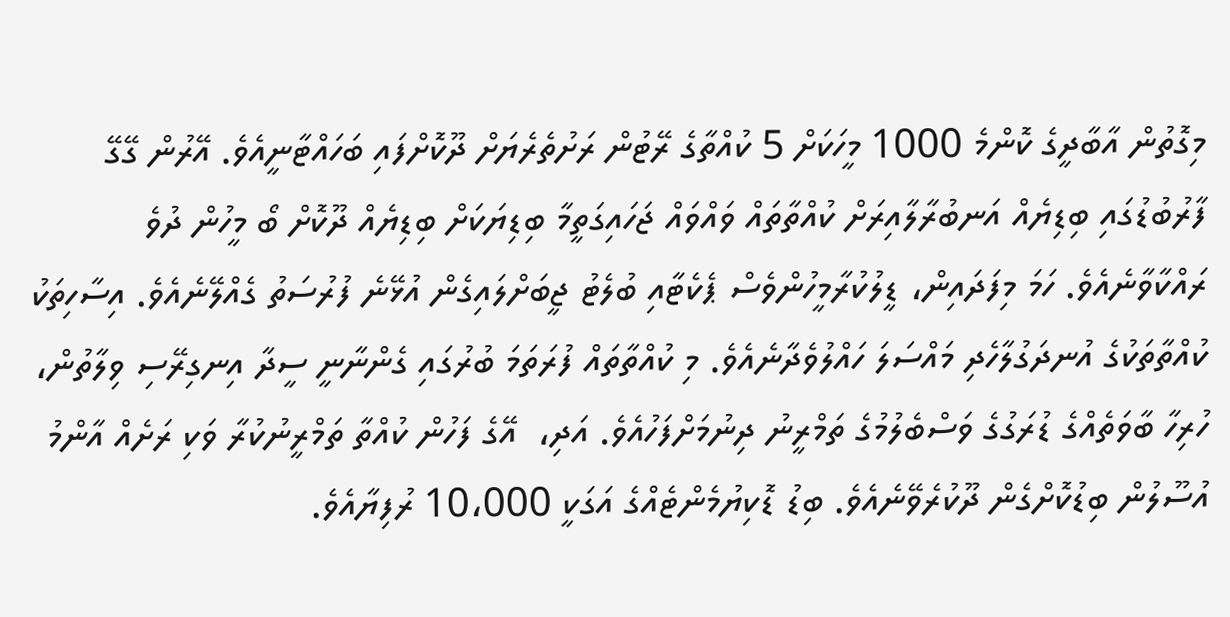މިގޮތުން އާބާދީގެ ކޮންމެ 1000 މީހަކަށް 5 ކުއްތާގެ ރޭޓުން ރަށުތެރެޔަށް ދޫކޮށްފައި ބަހައްޓާނީއެވެ. އޭރުން ގޭގޭ ފާރުބުޑުގައި ބިޑިޔެއް އަނބުރާލާއިރަށް ކުއްތާތައް ވައްވައް ޖަހައިގަތީމާ ބިޑިޔަކަށް ބިޑިޔެއް ދޫކޮށް ބޯ މީހުން ދުވެ ރައްކާވާނެއެވެ. ހަމަ މިފަދައިން، ޑީލުކުރާމީހުންވެސް ޕެކެޓާއި ބުލެޓު ޖީބަށްލައިގެން އުޅޭނެ ފުރުސަތު ގެއްލޭނެއެވެ. އިސާހިތަކު ކުއްތާތަކުގެ އުނދަގުލާހެދި މައްސަލަ ހައްލުވެދާނެއެވެ. މި ކުއްތާތައް ފުރަތަމަ ބުރުގައި ގެންނާނީ ސީދާ އިނގިރޭސި ވިލާތުން،  ހުރިހާ ބާވަތެއްގެ ޑުރަގުގެ ވަސްބެލުމުގެ ތަމްރީނު ދިނުމަށްފަހުއެވެ. އަދި،  އޭގެ ފަހުން ކުއްތާ ތަމްރީނުކުރާ ވަކި ރަށެއް އާންމު އުސޫލުން ބިޑުކޮށްގެން ދޫކުރެވޭނެއެވެ. ބިޑު ޑޮކިޔުމެންޓެއްގެ އަގަކީ 10،000 ރުފިޔާއެވެ.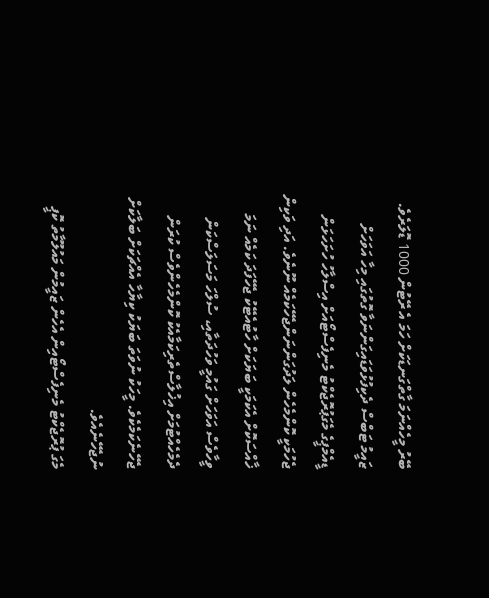ބޭރު މީހެއްނަމަ ގާތްގަނޑަކަށް ހަމަ އެ ރޭޓުން 1000 ޑޮލަރެވެ.
ޒައީމު ޓަބްސް ދެކިފުޅުވަޑައިގަންނަވާ ގޮތުގައި މިހާ އަވަހަށް ޑީއެމްޕީގެ މެގަޕުރޮޖެކްޓު މެނިފެސްޓޯއަށް އިސްލާހު ހުށަހަޅަން ޖެހުމަކީ ކޮންމެހެން ލަދުގަންނަންޖެހޭކަމެއް ނޫނެވެ. އަދި ވަކިން ޚާއްސަކޮށް އެކަމަކީ ބަޔަކަށް ހާޓުއެޓޭކު ޖެހޭފަދަ ކަމެއް ނަމަ ވީހާވެސް އަވަހަށް ގައުމީ ވަހުދަތާއި، ސުލްހަ މަސަލަސްކަން ދެމެހެއްޓުމަށް އިޚުލާސްތެރިކަމާއެކު ކޮންމެހެންވެސް ކުރަން ޖެހޭނެކަމެކެވެ. މީހަކު ނުވަތަ ބަޔަކު ކިޔާހާ އެއްޗަކަށް ބަލާކަށް ނުޖެހޭނެއެވެ.
މެގަ ޕުރޮޖެކްޓު މެނިފެސްޓޯއިން އެހެން ޒައީމުން މައުލޫމާތު ކޮޕީ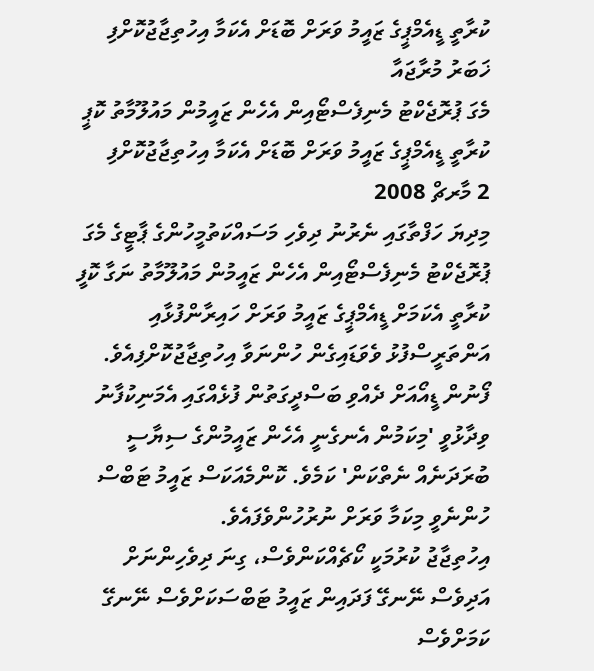ކުރާތީ ޑީއެމްޕީގެ ޒައީމު ވަރަށް ބޮޑަށް އެކަމާ އިހުތިޖާޖުކޮށްފި
ޚަބަރު މުރާޖައާ
މެގަ ޕުރޮޖެކްޓު މެނިފެސްޓޯއިން އެހެން ޒައީމުން މައުލޫމާތު ކޮޕީ ކުރާތީ ޑީއެމްޕީގެ ޒައީމު ވަރަށް ބޮޑަށް އެކަމާ އިހުތިޖާޖުކޮށްފި
2 މާރޗް 2008
މިދިޔަ ހަފްތާގައި ނެރުނު ދިވެހި މަސައްކަތުމީހުންގެ ޕާޓީގެ މެގަ ޕުރޮޖެކްޓު މެނިފެސްޓޯއިން އެހެން ޒައީމުން މައުލޫމާތު ނަގާ ކޮފީ ކުރާތީ އެކަމަށް ޑީއެމްޕީގެ ޒައީމު ވަރަށް ހައިރާންފުޅާއި އަންތަރީސްފުޅު ވެވަޑައިގެން ހުންނަވާ އިހުތިޖާޖުކޮށްފިއެވެ. ފޯނުން ޑީއޯއަށް ދެއްވި ބަސްދީގަތުން ފުޅެއްގައި އެމަނިކުފާނު ވިދާޅުވީ 'މިކަމުން އެނގެނީ އެހެން ޒައީމުންގެ ސިޔާސީ ބުރަދަނެއް ނެތްކަން' ކަމެވެ. ކޮންމެއަކަސް ޒައީމު ޓަބްސް ހުންނެވީ މިކަމާ ވަރަށް ނުރުހުންވެފައެވެ.
އިހުތިޖާޖު ކުރުމަކީ ކޯޗެއްކަންވެސް، ގިނަ ދިވެހިންނަށް އަދިވެސް ނޭނގޭ ފަދައިން ޒައީމު ޓަބްސަކަށްވެސް ނޭނގޭ ކަމަށްވެސް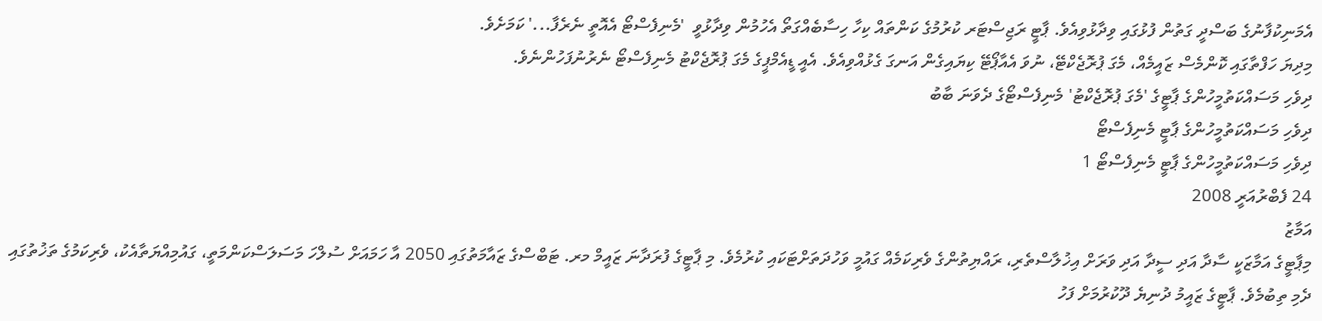އެމަނިކުފާނުގެ ބަސްދީ ގަތުން ފުޅުގައި ވިދާޅުވިއެވެ. ޕާޓީ ރަޖިސްޓަރ ކުރުމުގެ ކަންތައް ކިހާ ހިސާބެއްގަތޯ އެހުމުން ވިދާޅުވީ  'މެނިފެސްޓޯ އެއޮތީ ނެރެފާ...' ކަމަށެވެ.
މިދިޔަ ހަފްތާގައި ކޮންމެސް ޒައީމެއް، މެގަ ޕުރޮޖެކްޓޭ، ނުވަ އެއާޕޯޓޭ ކިޔައިގެން އަނގަ ގެޅުއްވިއެވެ. އެއީ ޑީއެމްޕީގެ މެގަ ޕުރޮޖެކްޓު މެނިފެސްޓޯ ނެރުނުފަހުންނެވެ.
ދިވެހި މަސައްކަތުމީހުންގެ ޕާޓީގެ 'މެގަ ޕުރޮޖެކްޓު' މެނިފެސްޓޯގެ ދެވަނަ ބާބު
ދިވެހި މަސައްކަތުމީހުންގެ ޕާޓީ މެނިފެސްޓޯ
ދިވެހި މަސައްކަތުމީހުންގެ ޕާޓީ މެނިފެސްޓޯ 1
24 ފެބްރުއަރީ 2008
އަމާޒު
މިޕާޓީގެ އަމާޒަކީ ސާދާ އަދި ސީދާ އަދި ވަރަށް އިޚުލާސްތެރި، ރައްޔިތުންގެ ވެރިކަމެއް ގައުމީ ވަހުދަތަށްޓަކައި ކުރުމެވެ. މި ޕާޓީގެ ފުރަދާނަ ޒައީމް މރ. ޓަބްސްގެ ޒައާމަތުގައި 2050 އާ ހަމައަށް ސުލްހަ މަސަލަސްކަންމަތީ، ގައުމިއްޔަތާއެކު، ވެރިކަމުގެ ތަޚުތުގައި ދެމި ތިބުމެވެ. ޕާޓީގެ ޒައީމު ދުނިޔެ ދޫކުރުމަށް ފަހު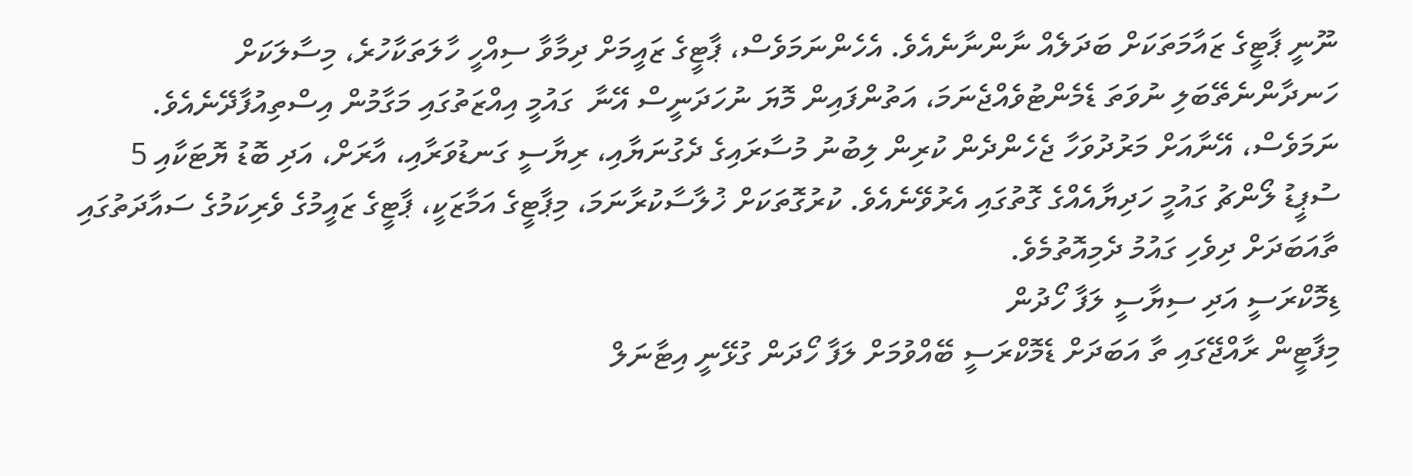ނޫނީ ޕާޓީގެ ޒައާމަތަކަށް ބަދަލެއް ނާންނާނެއެވެ. އެހެންނަމަވެސް، ޕާޓީގެ ޒައީމަށް ދިމާވާ ސިއްހީ ހާލަތަކާހުރެ، މިސާލަކަށް ހަނދާންނެތޭބަލި ނުވަތަ ޑެމެންޓުވެއްޖެނަމަ، އަތުންފައިން މޮޔަ ނުހަދަނީސް އޭނާ  ގައުމީ އިއްޒަތުގައި މަގާމުން އިސްތިއުފާދޭނެއެވެ. ނަމަވެސް، އޭނާއަށް މަރުދުވަހާ ޖެހެންދެން ކުރިން ލިބުނު މުސާރައިގެ ދެގުނަޔާއި، ރިޔާސީ ގަނޑުވަރާއި، އާރަށް، އަދި ބޮޑު ޔޮޓަކާއި 5 ސުޕީޑު ލޯންޗު ގައުމީ ހަދިޔާއެއްގެ ގޮތުގައި އެރުވޭނެއެވެ. ކުރުގޮތަކަށް ޚުލާސާކުރާނަމަ، މިޕާޓީގެ އަމާޒަކީ، ޕާޓީގެ ޒައީމުގެ ވެރިކަމުގެ ސައާދަތުގައި ތާއަބަދަށް ދިވެހި ގައުމު ދެމިއޮތުމެވެ.
ޑިމޮކްރަސީ އަދި ސިޔާސީ ލަފާ ހޯދުން
މިފާޓީން ރާއްޖޭގައި ތާ އަބަދަށް ޑެމޮކްރަސީ ބޭއްވުމަށް ލަފާ ހޯދަން ގުޅޭނީ އިޓާނަލް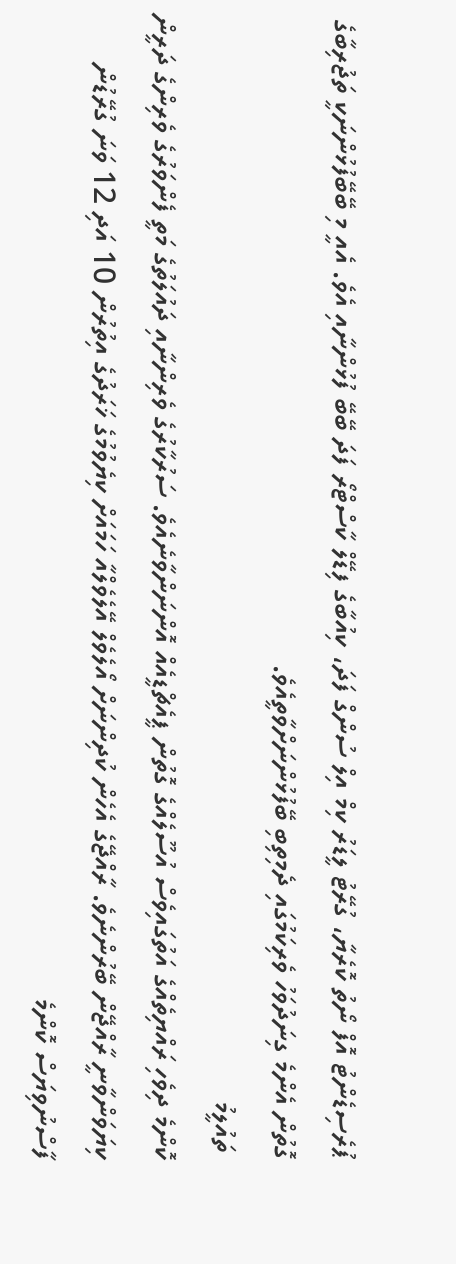ޕުރެސިޑެންޓު އޮފް ނޯތު ކޮރެޔާ، ގުރޭޓު ލީޑަރު ކިމް އިލް ސުންގް ފަދަ، ކިއުބާގެ ފިޑޭލް ކާސްޓްރޯ ފަދަ ބޭބޭ ފުޅުންނާއި އެވެ. އެއީ މި ބޭބޭފުޅުންނަކީ ތަޖުރިބާގެ ގޮތުން އެންމެ ގިނަދުވަހު ވެރިކަމުގައި ދެމިތިބި ބޭފުޅުންނަށްވާތީއެވެ.
 ތައުލީމު
ކޮންމެ ދިވެހި ރައްޔިތެއްގެ އަތުގައިވެސް އުސޫލެއްގެ ގޮތުން ޕީއެޗްޑީއެއް އޮންނަންވާނެއެވެ. ސަރުކާރުގެ ވެރިންނާއި ދައުލަތުގެ މަތީ ފެންވަރުގެ ވެރިންގެ ދަރީން ކިޔަވަންވާނީ ރާއްޖޭން ބޭރުންނެވެ. ރާއްޖޭގެ އެހެން ކުދިންނަށް އޯލެވެލް އޭލެވެލްއާ ހަމައަށް ކިޔެވުމުގެ ޚަރަދުގެ އިތުރުން 10 އަދި 12 ވަނަ ގުރޭޑުން ފާސްނުވިޔަސް ކޮންމެ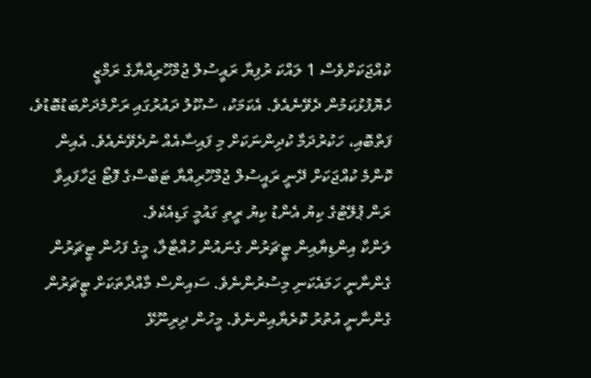ކުއްޖަކަށްވެސް 1 ލައްކަ ރުފިޔާ ރައީސުލް ޖުމްހޫރިއްޔާގެ ރަމްޒީ ހެޔޮފުޅުކަމުން ދެވޭނެއެވެ. އެކަމަކު، ސުކޫލު ދައުރުގައި ރަށްމެދަށްބަޑުބޮޑުވެ، ފަތްބޮއި، ހަކުރުދަމާ ކުދިންނަކަށް މި ފައިސާއެއް ނުދެވޭނެއެވެ. އެއިން ކޮންމެ ކުއްޖަކަށް ދޭނީ ރައީސުލް ޖުމްހޫރިއްޔާ ޓަބްސްގެ ފޮޓޯ ޖަހާފައިވާ ރަން ޕުލޭޓުގެ ކިޔު އެންޑު ކިޔު ރީތި ގައުމީ ގަޑިއެކެވެ.
ލަންކާ އިންޑިޔާއިން ޓީޗަރުން ގެނައުން ހުއްޓާލާ، މީގެ ފަހުން ޓީޗަރުން ގެންނާނީ ހަމައެކަނި މިސުރުންނެވެ. ސައިންސް މާއްދާތަކަށް ޓީޗަރުން ގެންނާނީ އުތުރު ކޮރެޔާއިންނެވެ. މީހުން ދިރިނޫޅޭ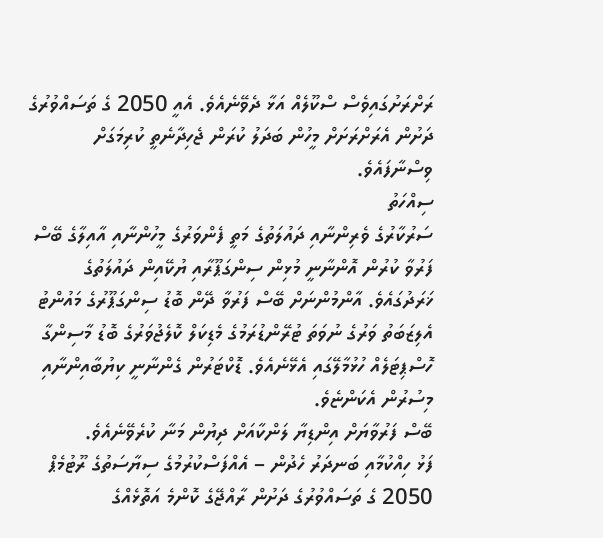ރަށްރަށުގައިވެސް ސްކޫލެއް އަޅާ ދެވޭނެއެވެ. އެއީ 2050 ގެ ތަސައްވުރުގެ ދަށުން އެރަށްރަށަށް މީހުން ބަދަލު ކުރަން ޖެހިދާނެތީ ކުރިމަގަށް ވިސްނާފައެވެ.
ސިއްހަތު
ސަރުކާރުގެ ވެރިންނާއި ދައުލަތުގެ މަތީ ފެންވަރުގެ މީހުންނާއި އާއިލާގެ ބޭސް ފަރުވާ ކުރުން އޮންނާނީ މުޅިން ސިންގަޕޫރާއި ޔުކޭއިން ދައުލަތުގެ ޚަރަދުގައެވެ. އާންމުންނަށް ބޭސް ފަރުވާ ދޭން ބޮޑު ސިންގަޕޫރުގެ މައުންޓު އެލިޒަބަތު ވަރުގެ ނުވަތަ ޓުރޭންޑުރަމުގެ މެޑިކަލް ކޮލެޖުވަރުގެ ބޮޑު މާސިންގާ ހޮސްޕިޓަލެއް ހުޅުމާލޭގައި އެޅޭނެއެވެ. ޑޮކްޓަރުން ގެންނާނީ ކިޔުބާއިންނާއި މިސުރުން އެކަންޏެވެ.
ބޭސް ފަރުވާޔަށް އިންޑިޔާ ލަންކާއަށް ދިޔުން މަނާ ކުރެވޭނެއެވެ.
ފަޅު ހިއްކުމާއި ބަނދަރު ހެދުން – އެއްފަސްކުރުމުގެ ސިޔާސަތުގެ ރޫޓުމެޕް
2050 ގެ ތަސައްވުރުގެ ދަށުން ރާއްޖޭގެ ކޮންމެ އަތޮޅެއްގެ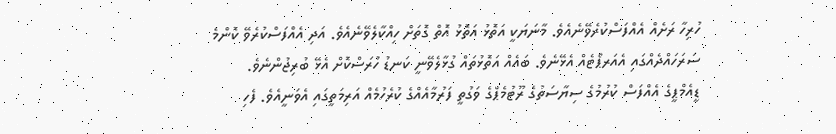ހުރިހާ ރަށެއް އެއްފަސްކުރެވޭނެއެވެ. މާނަޔަކީ އަތޮޅު އަތޮޅު އޮތް ގޮތަށް ހިއްކާލެވޭނެއެވެ. އަދި އެއްފަސްކުރެވޭ ކޮންމެ ސަރަހައްދެއްގައި އެއަރޕޯޓެއް އެޅޭނެވެ. ބައެއް އަތޮޅުތައް ގުޅާލެވޭނީ ކަނޑު ހުރަސްކޮށް އެޅޭ ބުރިޖުންނެވެ.
ޑީއެމްޕީގެ އެއްފަސް ކުރުމުގެ ސިޔާސަތުގެ ރޫޓުމެޕްގެ ވަގުތީ ފަރުމާއެއްގެ ކުރެހުމެއް އަރިމަތީގައި އެވަނީއެވެ. ފެހި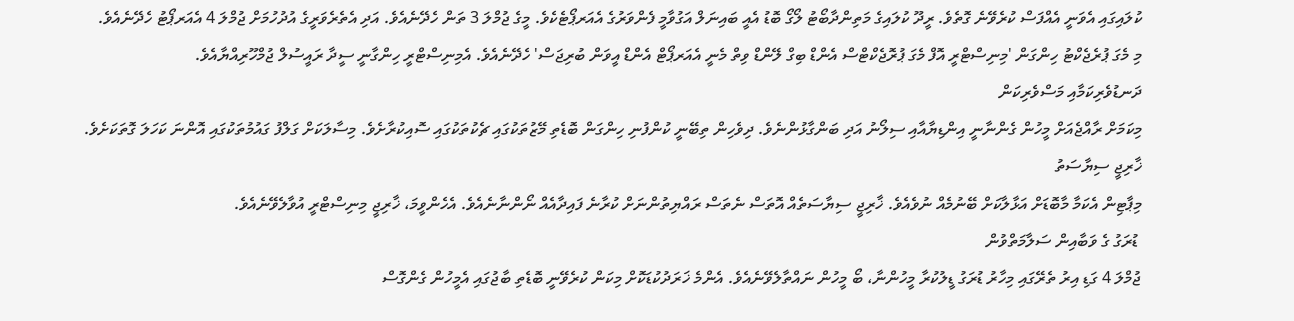ކުލައިގައި އެވަނީ އެއްފަސް ކުރެވޭނެ ގޮތެވެ. ރީދޫ ކުލައިގެ މަތިންދާބޯޓު ލޯގޯ ބޮޑު އެއީ ބައިނަލް އަގުވާމީ ފެންވަރުގެ އެއަރޕޯޓެކެވެ. މީގެ ޖުމްލަ 3 ތަން ހެދޭނެއެވެ. އަދި އެތެރެވަރީގެ އުދުހުމަށް ޖުމްލަ 4 އެއަރޕޯޓު ހެދޭނެއެވެ.
މި މެގަ ޕުރެޖެކްޓު ހިންގަން 'މިނިސްޓްރީ އޮފް މެގަ ޕުރޮޖެކްޓްސް އެންޑް ބިގް ލޭންޑް ވިތް މެނީ އެއަރޕޯޓް އެންޑް އީވަން ބުރިޖަސް' ހެދޭނެއެވެ. އެމިނިސްޓްރީ ހިންގާނީ ސީދާ ރައީސުލް ޖުމްހޫރިއްޔާއެވެ.
ދަނޑުވެރިކަމާއި މަސްވެރިކަން
މިކަމަށް ރާއްޖެއަށް މީހުން ގެންނާނީ އިންޑިޔާއާއި ސިލޯނު އަދި ބަންގާޅުންނެވެ. ދިވެހިން ތިބޭނީ ކުންފުނި ހިންގަން ބޮޑެތި މޭޒުތަކުގައި ޗެކުތަކުގައި ސޮއިކުރާށެވެ. މިސާލަކަށް ގަލްފު ގައުމުތަކުގައި އޮންނަ ކަހަލަ ގޮތަކަށެވެ.
ޚާރިޖީ ސިޔާސަތު
މިޕާޓިން އެކަމާ މާބޮޑަށް އަޅާލާކަށް ބޭނުމެއް ނުވެއެވެ. ޚާރިޖީ ސިޔާސަތެއް އޮތަސް ނެތަސް ރައްޔިތުންނަށް ކުރާނެ ފައިދާއެއް ނޯންނާނެއެވެ. އެހެންވީމަ، ޚާރިޖީ މިނިސްޓްރީ އުވާލެވޭނެއެވެ.
 ޑުރަގު ގެ ވަބާއިން ސަލާމަތްވުން
ޖުމްލަ 4 ގަޑި އިރު ތެރޭގައި މިހާރު ޑުރަގު ޑީލުކުރާ މީހުންނާ، ބޯ މީހުން ނައްތާލެވޭނެއެވެ. އެންމެ ޚަރަދުކުޑަކޮށް މިކަން ކުރެވޭނީ ބޮޑެތި ބާޖުގައި އެމީހުން ގެންގޮސް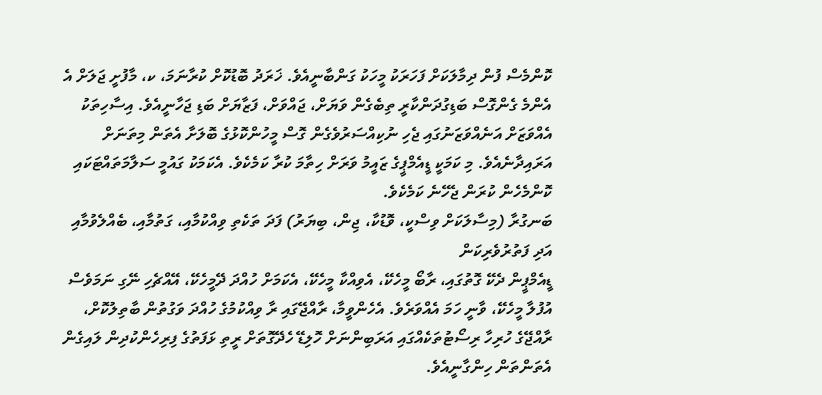ކޮންމެސް ފުން ދިމާލަކަށް ފަހަރަކު މީހަކު ގަންބާނީއެވެ. ޚަރަދު ބޮޑުކޮށް ކުރާނަމަ، ކ، މާފުށީ ޖަލަށް އެ އެންމެ ގެންގޮސް ބަޑިގުދަންކާރީ ތިބެގެން ވަޔަށް، ޖައްވަށް، ފަޒާޔަށް ބަޑި ޖަހާނީއެވެ. އިސާހިތަކު އެއްވަޒަށް އަނެއްވަޒަނުގައި ޖެހި ނުކިއްސަރުވެގެން ގޮސް މީހުންކޮޅުގެ ބޮލަށާ އެތަން މިތަނަށް އަރައިދާނެއެވެ. މި ކަމަކީ ޑީއެމްޕީގެ ޒައީމު ވަރަށް ހިތާމަ ކުރާ ކަމެކެވެ. އެކަމަކު ގައުމީ ސަލާމަތައްޓަކައި ކޮންމެހެން ކުރަން ޖެހޭނެ ކަމެކެވެ.
ބަނގުރާ (މިސާލަކަށް ވިސްކީ، ވޮޑުކާ، ޖިން، ބިޔަރު) ފަދަ ތަކެތި ވިއްކުމާއި، ގަތުމާއި، ބެއްލެވުމާއި އަދި ފަތުރުވެރިކަން
ޑީއެމްޕީން ދެކޭ ގޮތުގައި، ރާބޯ މީހެކޭ، އެވިއްކާ މީހެކޭ، އެކަމަށް ހުއްދަ ދޭމީހެކޭ، އޭއްޗެހި ނޭގި ނަމަވެސް އުފުލާ މީހެކޭ، ވާނީ ހަމަ އެއްވަރެވެ. އެހެންވީމާ، ރާއްޖޭގައި ރާ ވިއްކުމުގެ ހުއްދަ ވަގުތުން ބާތިލުކޮށް، ރާއްޖޭގެ ހުރިހާ ރިސޯޓުތަކެއްގައި އަރަބިންނަށް ހޮލިޑޭ ހެދޭގޮތަށް ރީތި ޅަފަތުގެ ފިރިހެންކުދިން ލައިގެން އެތަންތަން ހިންގާނީއެވެ.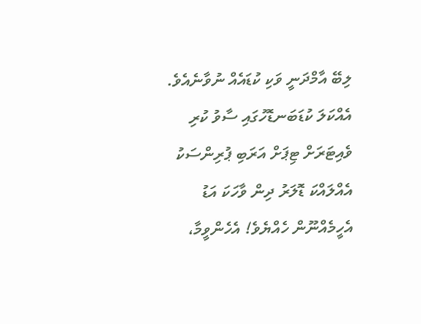ލިބޭ އާމްދަނީ ވަކި ކުޑައެއް ނުވާނެއެވެ. އެއްކަލަ ކުޑަބަނޑޮހުގައި ސާވު ކުރި ވެއިޓަރަށް ޓިޕަށް އަރަބި ޕުރިންސަކު އެއްލައްކަ ޑޮލަރު ދިން ވާހަކަ އަޑު އެހީމެއްނޫން ހެއްޔެވެ! އެހެންވީމާ،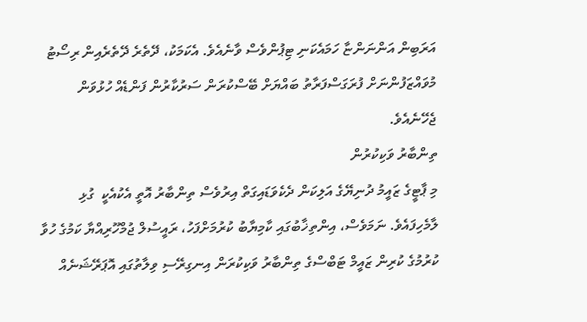އަރަބިން އަންނަންޏާ ހަމައެކަނި ޓިޕުންވެސް ވާނެއެވެ. އެކަމަކު، ދޭތެރެ ދޭތެރެއިން ރިސޯޓު މުވައްޒަފުންނަށް ފުރަގަސްފަރާތު ބައްޔަށް ބޭސްކުރަން ސަރުކާރުން ފަންޑެއް ހުޅުވަން ޖެހޭނެއެވެ.
ތިންބާރު ވަކިކުރުން
މި ޕާޓީގެ ޒައީމު ދުނިޔޭގެ އަލިކަން ދެކެވަޑައިގަތް އިރުވެސް ތިންބާރު އޮތީ އެކުއެކީ  ގުޅި ލާމެހިފައެވެ. ނަމަވެސް، އިންތިޚާބުގައި ކާމިޔާބު ކުރުމަށްފަހު، ރައީސުލް ޖުމްހޫރިއްޔާ ކަމުގެ ހުވާ ކުރުމުގެ ކުރިން ޒައީމް ޓަބްސްގެ ތިންބާރު ވަކިކުރަން އިނގިރޭސި ވިލާތުގައި އޮޕަރޭޝަނެއް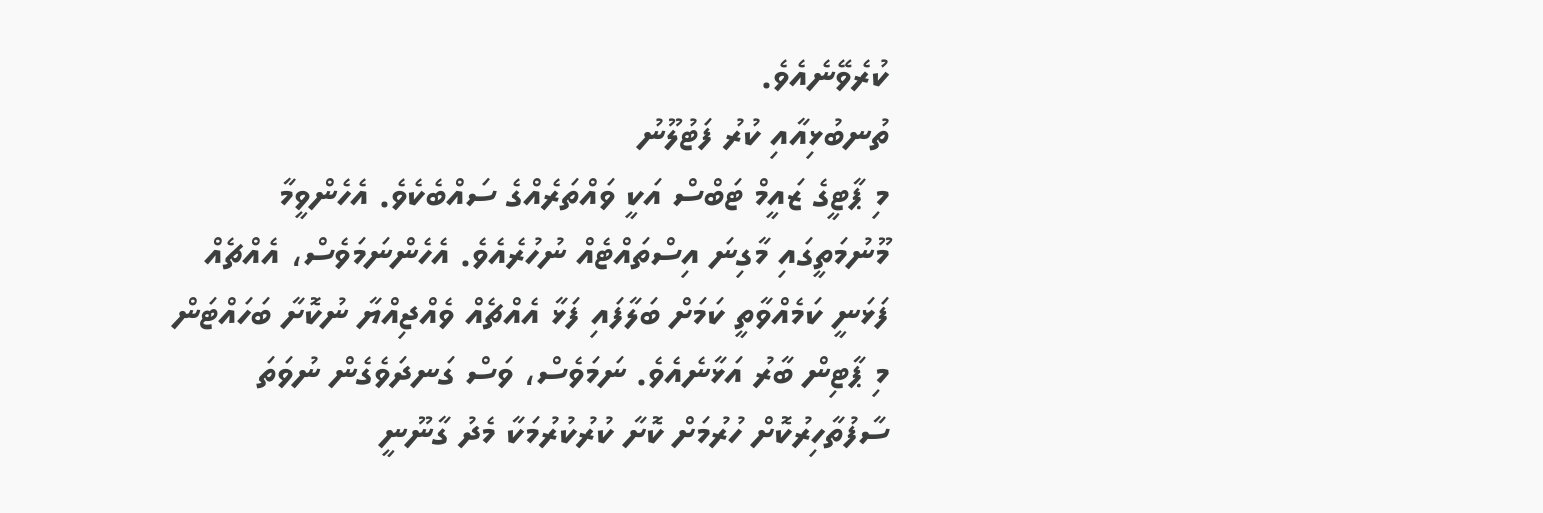ކުރެވޭނެއެވެ.
ތުނބުޅިއާއި ކުރު ފަޓުލޫނު
މި ޕާޓީގެ ޒައީމް ޓަބްސް އަކީ ވައްތަރެއްގެ ސައްބެކެވެ. އެހެންވީމާ މޫނުމަތީގައި މާގިނަ އިސްތައްޓެއް ނުހުރެއެވެ. އެހެންނަމަވެސް، އެއްޗެއް ފަޅަނީ ކަމެއްވާތީ ކަމަށް ބަލާފައި ފަޅާ އެއްޗެއް ވެއްޖިއްޔާ ނުކޮށާ ބަހައްޓަން މި ޕާޓިން ބާރު އަޅާނެއެވެ. ނަމަވެސް، ވަސް ގަނދަވެގެން ނުވަތަ ސާފުތާހިރުކޮށް ހުރުމަށް ކޮށާ ކުރުކުރުމަކާ މެދު ގާނޫނީ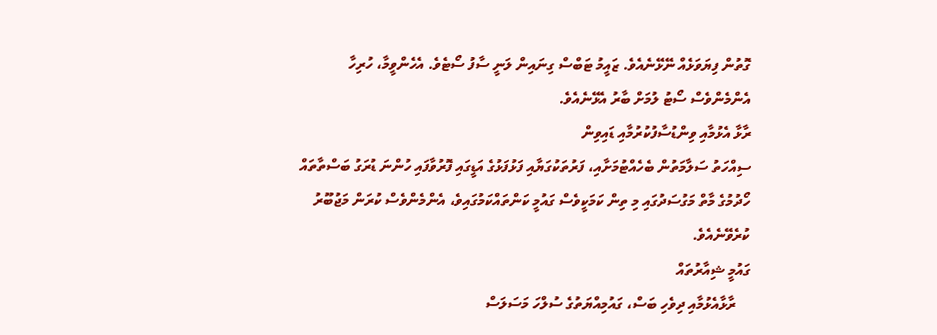ގޮތުން ފިޔަވަޅެއް ނޭޅޭނެއެވެ. ޒައީމު ޓަބްސް ގިނައިން ލަނީ ސާފު ސޯޓެވެ. އެހެންވީމާ، ހުރިހާ އެންމެންވެސް ސޯޓު ލުމަށް ބާރު އެޅޭނެއެވެ.
ރާޅާ އެޅުމާއި ވިންޑުސާފުކުރުމާއި ޑައިވިން
ސިއްހަތު ސަލާމަތުން ބެހެއްޓުމަށާއި، ފަރުތަކުގަޔާއި ފަޅުފަޅުގެ އަޑީގައި ފޮރުވާފައި ހުންނަ ޑުރަގު ބަސްތާތައް ހޯދުމުގެ މާތް މަގުސަދުގައި މި ތިން ކަމަކީވެސް ގައުމީ ކަންތައްކަމުގައިވެ، އެންމެންވެސް ކުރަން މަޖުބޫރު ކުރެވޭނެއެވެ.
ގައުމީ ޝިއާރުތައް
    ރާޅާއެޅުމާއި ދިވެހި ބަސް، ގައުމިއްޔަތުގެ ސުލްހަ މަސަލަސް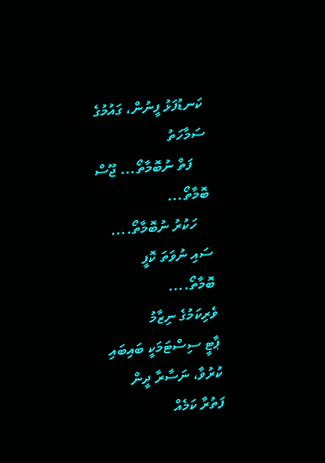ކަނޑުފަޅު ފީނުން، ގައުމުގެ ސަމާހަތު
    ފަތް ނުބޮމާތޯ... ޖޫސް ބޮމާތޯ...
    ހަކުރު ނުބޮމާތޯ.... ސައި ނުވަތަ ކޮފީ ބޮމާތޯ....
ވެރިކަމުގެ ނިޒާމު
ޕާޓީ ސިސްޓަމަކީ ބައިބައި ކުރުވާ، ނަސާރާ ދީން ފަތުރާ ކަމެއް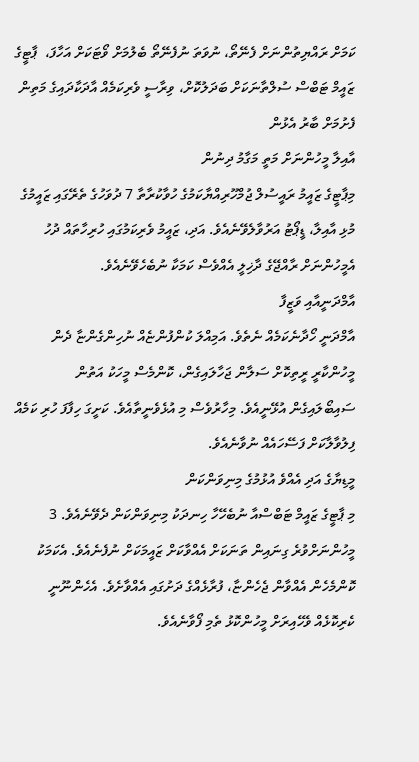ކަމަށް ރައްޔިތުންނަށް ފެނޭތޯ، ނުވަތަ ނުފެނޭތޯ ބެލުމަށް ވޯޓަކަށް އަހާފަ،  ޕާޓީގެ ޒައީމް ޓަބްސް ސުލްތާނަކަށް ބަދަލުކޮށް، ވިރާސީ ވެރިކަމެއް އާދަކާދައިގެ މަތިން ފެށުމަށް ބާރު އެޅުން
އާއިލާ މީހުންނަށް މަތީ މަގާމު ދިނުން
މިޕާޓީގެ ޒައީމު ރައީސުލް ޖުމްހޫރިއްޔާކަމުގެ ހުވާކުރާތާ 7 ދުވަހުގެ ތެރޭގައި ޒައީމުގެ މުޅި އާއިލާ، ޑީޕޯޓު އަރުވާލެވޭނެއެވެ. އަދި، ޒައީމު ވެރިކަމުގައި ހުރިހާތައް ދުހު އެމީހުންނަށް ރާއްޖޭގެ ދާޚިލީ އެއްވެސް ކަމަކާ ނުބެހެވޭނެއެވެ.
އާމްދަނީއާއި ވަޒީފާ
އާމްދަނީ ހޯދާނެކަމެއް ނެތެވެ. އަމިއްލަ ކުންފުންޏެއް ނުހިންގެންޏާ ދެން މީހުންކާރީ ރީތިކޮށް ސަލާން ޖަހާލައިގެން، ކޮންމެސް މީހަކު އަތުން ސައިބޯލައިގެން އުޅޭނީއެވެ. މިހާރުވެސް މި އުޅެވެނީތާއެވެ. ކަށީގަ ހިފާފަ ހުރި ކަމެއް ފިލުވާލާކަށް ފަސޭހައެއް ނުވާނެއެވެ.
މީޑިޔާގެ އަދި އެއްވެ އުޅުމުގެ މިނިވަންކަން
މި ޕާޓީގެ ޒައީމް ޓަބްސްއާ ނުބެހޭހާ ހިނދަކު މިނިވަންކަން ދެވޭނެއެވެ. 3 މީހުންނަށްވުރެ ގިނައިން ތަނަކަށް އެއްވާކަށް ޒައީމަކަށް ނުފެނެއެވެ. އެކަމަކު ކޮންމެހެން އެއްވާން ޖެހެންޏާ، ފުރާޅެއްގެ ދަށުގައި އެއްވާށެވެ. އެހެންނޫނީ ކެރިކޮޅެއް ވެހޭއިރަށް މީހުންކޮޅު ތެމި ފޯވާނެއެވެ.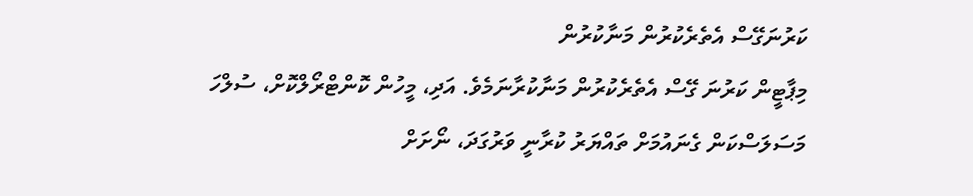ކަރުނަގޭސް އެތެރެކުރުން މަނާކުރުން
މިޕާޓީން ކަރުނަ ގޭސް އެތެރެކުރުން މަނާކުރާނަމެވެ. އަދި، މީހުން ކޮންޓްރޯލްކޮށް، ސުލްހަ މަސަލަސްކަން ގެނައުމަށް ތައްޔަރު ކުރާނީ ވަރުގަދަ، ނޯށަށް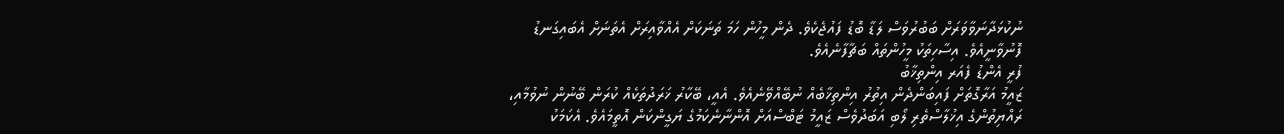ނުކުޅަދާނަވާވަރަށް ބަބުރުވަސް ލަޑާ ބޮޑު ފައުޖެކެވެ. ދެން މީހުން ހަމަ ތަނަކަށް އެއްވާއިރަށް އެތަނަށް އެބައިގަނޑު ފޮނުވާނީއެވެ. އިސާހިތަކު މީހުންތައް ބަޗާފާނެއެވެ.
ފުރީ އެންޑު ފެއަރ އިންތިޚާބު
ޒައީމު އަރާގޮތަށް ފައިބަންދެން އިތުރު އިންތިޚާބެއް ނުބޭއްވޭނެއެވެ. އެއީ، ބޭކާރު ޚަރަދުތަކެއް ކުރަން ބޭނުން ނުވުމާއި، ރައްޔިތުންގެ އިޚުލާސްތެރި ލޯބި އަބަދުވެސް ޒައީމު ޓަބްސްއަށް އޮންނާނެކަމުގެ ޔަގީންކަން އޮތީމައެވެ. އެކަމަކު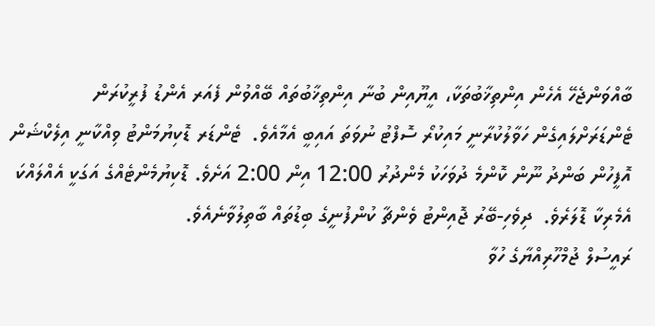ބާއްވަންޖެހޭ އެހެން އިންތިޚާބުތަކާ، އީޔޫއިން ބުނާ އިންތިޚާބުތައް ބޭއްވުން ފެއަރ އެންޑު ފުރީކުރަން ޓެންޑަރަށްލައިގެން ހަވާލުކުރާނީ މައިކުރޯ ސޮފްޓު ނުވަތަ އައިބީ އެމާއެވެ.  ޓެންޑަރ ޑޮކިޔުމަންޓު ވިއްކާނީ އިލެކްޝަން އޮފީހުން ބަންދު ނޫން ކޮންމެ ދުވަހަކު މެންދުރު 12:00 އިން 2:00 އަށެވެ. ޑޮކިޔުމެންޓެއްގެ އަގަކީ އެއްލައްކަ އެމެރިކާ ޑޮލަރެވެ.  ދިވެހި-ބޭރު ޖޮއިންޓު ވެންޗާ ކުންފުނީގެ ބިޑުތައް ބާތިލުވާނެއެވެ.
ރައީސުލް ޖުމްހޫރިއްޔާގެ ހުވާ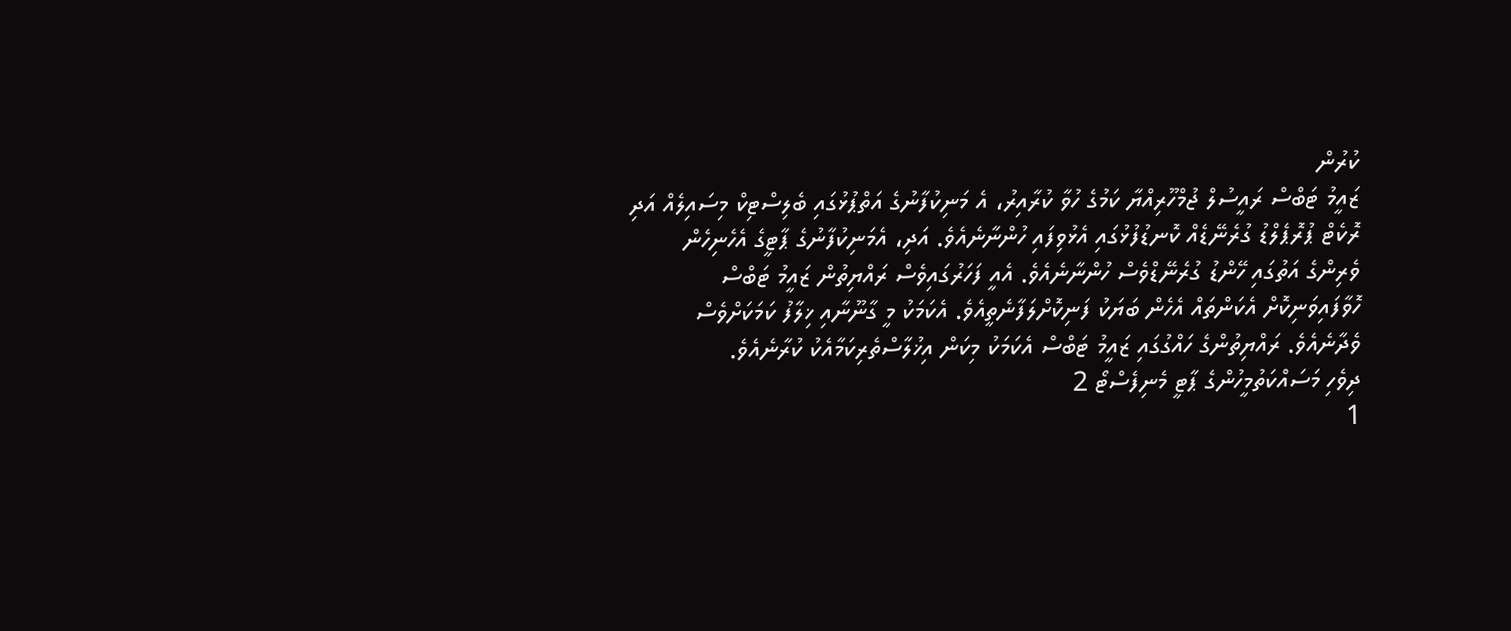ކުރުން
ޒައީމު ޓަބްސް ރައީސުލް ޖުމްހޫރިއްޔާ ކަމުގެ ހުވާ ކުރާއިރު، އެ މަނިކުފާނުގެ އަތްޕުޅުގައި ބެލިސްޓިކް މިސައިލެއް އަދި ރޮކެޓް ޕުރޮޕެލްޑު ގުރެނޭޑެއް ކޮނޑުފުޅުގައި އެޅުވިފައި ހުންނާނެއެވެ. އަދި، އެމަނިކުފާނުގެ ޕާޓީގެ އެހެނިހެން ވެރިންގެ އަތުގައި ހޭންޑު ގުރެނޭޑްވެސް ހުންނާނެއެވެ. އެއީ ފަހަރުގައިވެސް ރައްޔިތުން ޒައީމު ޓަބްސް ހޮވާފައިވަނިކޮށް އެކަންތައް އެހެން ބަޔަކު ފަނިކޮށްލަފާނެތީއެވެ. އެކަމަކު މީ ގާނޫނާއި ޚިލާފު ކަމަކަށްވެސް ވެދާނެއެވެ. ރައްޔިތުންގެ ހައްގުގައި ޒައީމު ޓަބްސް އެކަމަކު މިކަން އިޚުލާސްތެރިކަމާއެކު ކުރާނެއެވެ.
ދިވެހި މަސައްކަތުމީހުންގެ ޕާޓީ މެނިފެސްޓޯ 2
1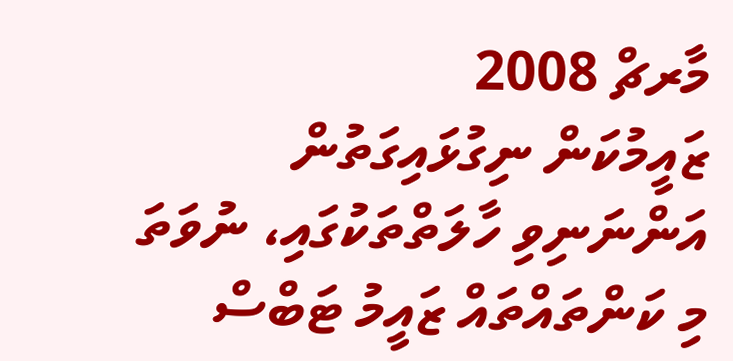މާރޗް 2008
ޒައީމުކަން ނިގުޅައިގަތުން
އަންނަނިވި ހާލަތްތަކުގައި، ނުވަތަ މި ކަންތައްތައް ޒައީމު ޓަބްސް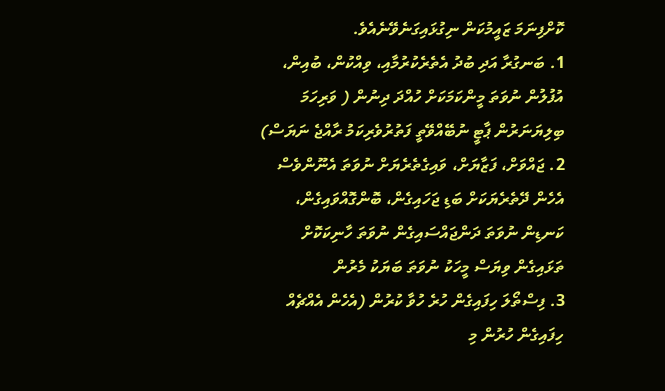ކޮށްފިނަމަ ޒައީމުކަން ނިގުޅައިގަނެވޭނެއެވެ.
1. ބަނގުރާ އަދި ބުދު އެތެރެކުރުމާއި، ވިއްކުން، ބުއިން، އުފުލުން ނުވަތަ މީންކަމަކަށް ހުއްދަ ދިނުން ( ވަރިހަމަ ބިލިޔަނަރުން ޕާޓީ ނުބޭއްވޭތީ ފަތުރުވެރިކަމު ރާއްޖެ ނަޔަސް)
2. ޖައްވަށް، ފަޒާޔަށް، ވައިގެތެރެޔަށް ނުވަތަ އެނޫންވެސް އެހެން ދޭތެރެޔަކަށް ބަޑި ޖަހައިގެން، ބޮންގޮއްވައިގެން، ކަނޑިން ނުވަތަ ދަންޖައްސައިގެން ނުވަތަ ހާނިކަކޮށް ތަޅައިގެން ވިޔަސް މީހަކު ނުވަތަ ބަޔަކު މެރުން
3. ފިސްތޯލަ ހިފައިގެން ހުރެ ހުވާ ކުރުން (އެހެން އެއްޗެއް ހިފައިގެން ހުރުން މި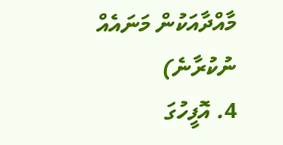މާއްދާއަކުން މަނައެއް ނުކުރާނެ)
4. އޮފީހުގަ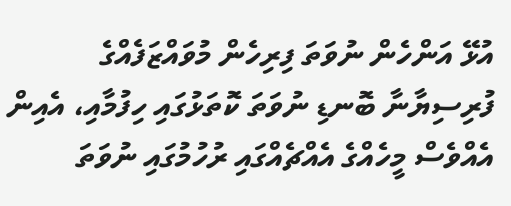އުޅޭ އަންހެން ނުވަތަ ފިރިހެން މުވައްޒަފެއްގެ ފުރިސިޔާނާ ބޮނޑި ނުވަތަ ކޮތަޅުގައި ހިފުމާއި، އެއިން އެއްވެސް މީހެއްގެ އެއްޗެއްގައި ރުހުމުގައި ނުވަތަ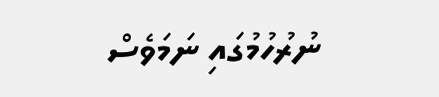ނުރުހުމުގައި ނަމަވެސް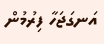އަނގަޖަހާ ފިރުމުން